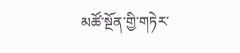མཚོ་སྔོན་གྱི་གཏེར་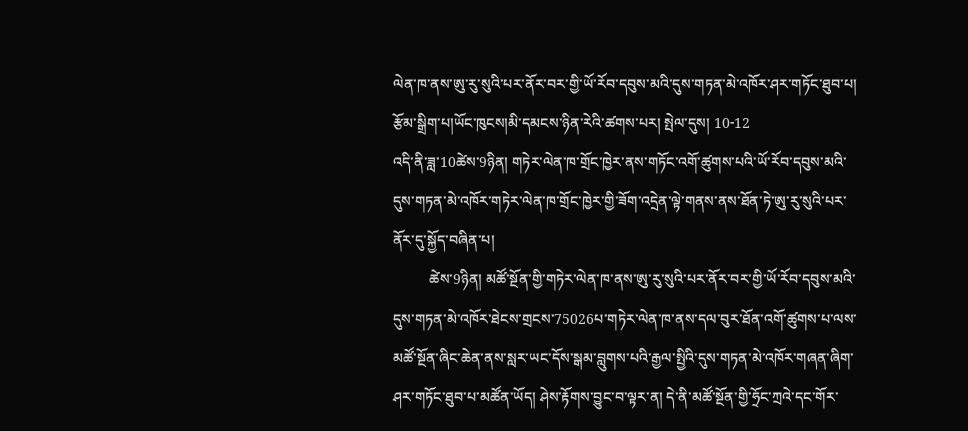ལེན་ཁ་ནས་ཨུ་རུ་སུའི་པར་ནོར་བར་གྱི་ཡོ་རོབ་དབུས་མའི་དུས་གཏན་མེ་འཁོར་ཤར་གཏོང་ཐུབ་པ།
རྩོམ་སྒྲིག་པ།ཡོང་ཁུངས།མི་དམངས་ཉིན་རེའི་ཚགས་པར། སྤེལ་དུས། 10-12
འདི་ནི་ཟླ་10ཚེས་9ཉིན། གཏེར་ལེན་ཁ་གྲོང་ཁྱེར་ནས་གཏོང་འགོ་ཚུགས་པའི་ཡོ་རོབ་དབུས་མའི་དུས་གཏན་མེ་འཁོར་གཏེར་ལེན་ཁ་གྲོང་ཁྱེར་གྱི་ཟོག་འདྲེན་ལྟེ་གནས་ནས་ཐོན་ཏེ་ཨུ་རུ་སུའི་པར་ནོར་དུ་སྐྱོད་བཞིན་པ།
          ཚེས་9ཉིན། མཚོ་སྔོན་གྱི་གཏེར་ལེན་ཁ་ནས་ཨུ་རུ་སུའི་པར་ནོར་བར་གྱི་ཡོ་རོབ་དབུས་མའི་དུས་གཏན་མེ་འཁོར་ཐེངས་གྲངས་75026པ་གཏེར་ལེན་ཁ་ནས་དལ་བུར་ཐོན་འགོ་ཚུགས་པ་ལས་མཚོ་སྔོན་ཞིང་ཆེན་ནས་སླར་ཡང་དོས་སྒམ་བླུགས་པའི་རྒྱལ་སྤྱིའི་དུས་གཏན་མེ་འཁོར་གཞན་ཞིག་ཤར་གཏོང་ཐུབ་པ་མཚོན་ཡོད། ཤེས་རྟོགས་བྱུང་བ་ལྟར་ན། དེ་ནི་མཚོ་སྔོན་གྱི་ཧྲོང་ཀྲའེ་དང་གོར་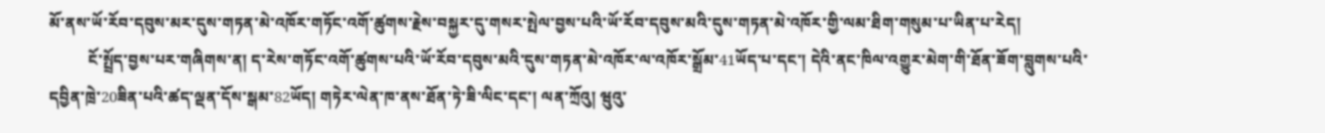མོ་ནས་ཡོ་རོབ་དབུས་མར་དུས་གཏན་མེ་འཁོར་གཏོང་འགོ་ཚུགས་རྗེས་བསྐྱར་དུ་གསར་སྤེལ་བྱས་པའི་ཡོ་རོབ་དབུས་མའི་དུས་གཏན་མེ་འཁོར་གྱི་ལམ་ཐིག་གསུམ་པ་ཡིན་པ་རེད།
          ངོ་སྤྲོད་བྱས་པར་གཞིགས་ན། ད་རེས་གཏོང་འགོ་ཚུགས་པའི་ཡོ་རོབ་དབུས་མའི་དུས་གཏན་མེ་འཁོར་ལ་འཁོར་སྒྲོམ་41ཡོད་པ་དང་། དེའི་ནང་ཁིལ་འགྱུར་མེག་གི་ཐོན་ཟོག་བླུགས་པའི་དབྱིན་ཁྲེ་20ཟིན་པའི་ཚད་ལྡན་དོས་སྒམ་82ཡོད། གཏེར་ལེན་ཁ་ནས་ཐོན་ཏེ་ཟི་ལིང་དང་། ལན་ཀྲོའུ། ཝུའུ་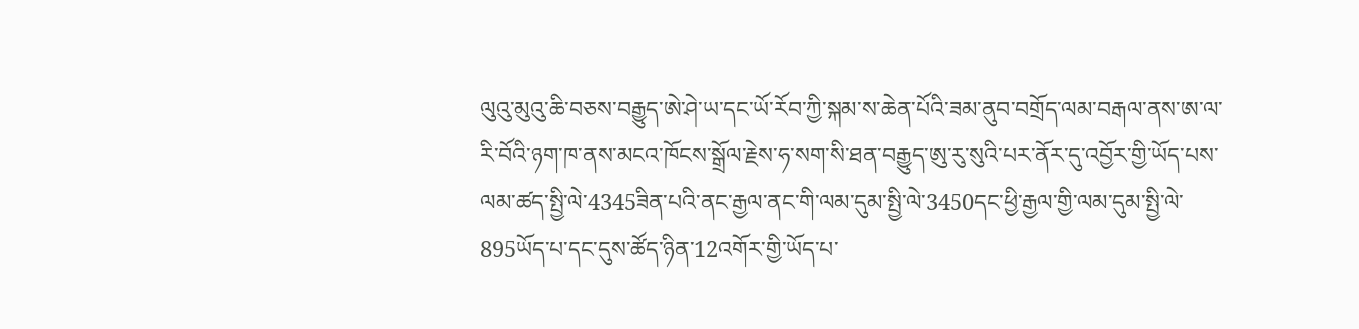ལུའུ་མུའུ་ཆི་བཅས་བརྒྱུད་ཨེ་ཤེ་ཡ་དང་ཡོ་རོབ་ཀྱི་སྐམ་ས་ཆེན་པོའི་ཟམ་ནུབ་བགྲོད་ལམ་བརྒལ་ནས་ཨ་ལ་རི་བོའི་ཉག་ཁ་ནས་མངའ་ཁོངས་སྒྲོལ་རྗེས་ཧ་སག་སི་ཐན་བརྒྱུད་ཨུ་རུ་སུའི་པར་ནོར་དུ་འབྱོར་གྱི་ཡོད་པས་ལམ་ཚད་སྤྱི་ལེ་4345ཟིན་པའི་ནང་རྒྱལ་ནང་གི་ལམ་དུམ་སྤྱི་ལེ་3450དང་ཕྱི་རྒྱལ་གྱི་ལམ་དུམ་སྤྱི་ལེ་895ཡོད་པ་དང་དུས་ཚོད་ཉིན་12འགོར་གྱི་ཡོད་པ་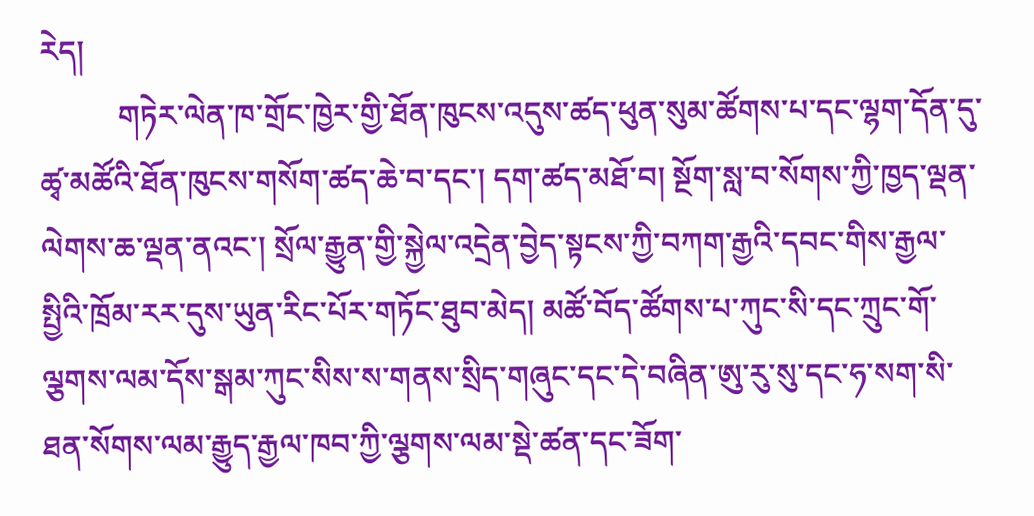རེད།
          གཏེར་ལེན་ཁ་གྲོང་ཁྱེར་གྱི་ཐོན་ཁུངས་འདུས་ཚད་ཕུན་སུམ་ཚོགས་པ་དང་ལྷག་དོན་དུ་ཚྭ་མཚོའི་ཐོན་ཁུངས་གསོག་ཚད་ཆེ་བ་དང་། དག་ཚད་མཐོ་བ། སྔོག་སླ་བ་སོགས་ཀྱི་ཁྱད་ལྡན་ལེགས་ཆ་ལྡན་ནའང་། སྲོལ་རྒྱུན་གྱི་སྐྱེལ་འདྲེན་བྱེད་སྟངས་ཀྱི་བཀག་རྒྱའི་དབང་གིས་རྒྱལ་སྤྱིའི་ཁྲོམ་རར་དུས་ཡུན་རིང་པོར་གཏོང་ཐུབ་མེད། མཚོ་བོད་ཚོགས་པ་ཀུང་སི་དང་ཀྲུང་གོ་ལྕགས་ལམ་དོས་སྒམ་ཀུང་སིས་ས་གནས་སྲིད་གཞུང་དང་དེ་བཞིན་ཨུ་རུ་སུ་དང་ཧ་སག་སི་ཐན་སོགས་ལམ་རྒྱུད་རྒྱལ་ཁབ་ཀྱི་ལྕགས་ལམ་སྡེ་ཚན་དང་ཟོག་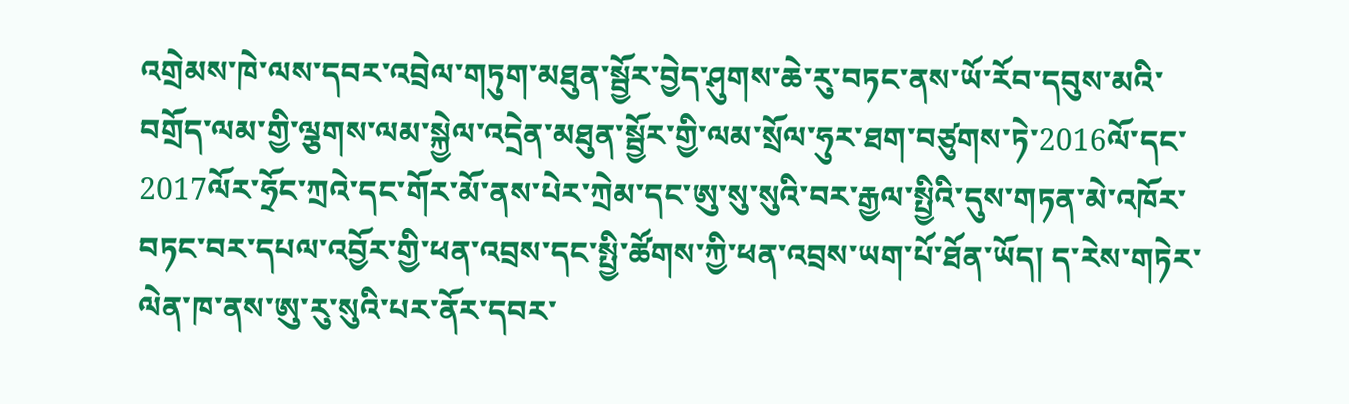འགྲེམས་ཁེ་ལས་དབར་འབྲེལ་གཏུག་མཐུན་སྦྱོར་བྱེད་ཤུགས་ཆེ་རུ་བཏང་ནས་ཡོ་རོབ་དབུས་མའི་བགྲོད་ལམ་གྱི་ལྕགས་ལམ་སྐྱེལ་འདྲེན་མཐུན་སྦྱོར་གྱི་ལམ་སྲོལ་ཧུར་ཐག་བཙུགས་ཏེ་2016ལོ་དང་2017ལོར་ཧྲོང་ཀྲའེ་དང་གོར་མོ་ནས་པེར་ཀྲེམ་དང་ཨུ་སུ་སུའི་བར་རྒྱལ་སྤྱིའི་དུས་གཏན་མེ་འཁོར་བཏང་བར་དཔལ་འབྱོར་གྱི་ཕན་འབྲས་དང་སྤྱི་ཚོགས་ཀྱི་ཕན་འབྲས་ཡག་པོ་ཐོན་ཡོད། ད་རེས་གཏེར་ལེན་ཁ་ནས་ཨུ་རུ་སུའི་པར་ནོར་དབར་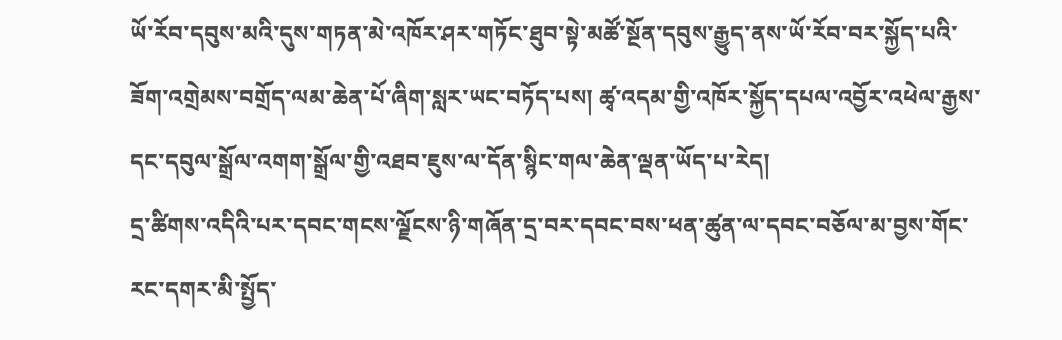ཡོ་རོབ་དབུས་མའི་དུས་གཏན་མེ་འཁོར་ཤར་གཏོང་ཐུབ་སྟེ་མཚོ་སྔོན་དབུས་རྒྱུད་ནས་ཡོ་རོབ་བར་སྐྱོད་པའི་ཟོག་འགྲེམས་བགྲོད་ལམ་ཆེན་པོ་ཞིག་སླར་ཡང་བཏོད་པས། ཚྭ་འདམ་གྱི་འཁོར་སྐྱོད་དཔལ་འབྱོར་འཕེལ་རྒྱས་དང་དབུལ་སྒྲོལ་འགག་སྒྲོལ་གྱི་འཐབ་ཇུས་ལ་དོན་སྙིང་གལ་ཆེན་ལྡན་ཡོད་པ་རེད།
དྲ་ཚིགས་འདིའི་པར་དབང་གངས་ལྗོངས་ཉི་གཞོན་དྲ་བར་དབང་བས་ཕན་ཚུན་ལ་དབང་བཅོལ་མ་བྱས་གོང་རང་དགར་མི་སྤྱོད་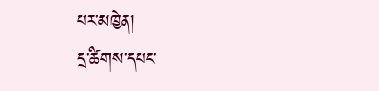པར་མཁྱེན།
དྲ་ཚིགས་དཔང་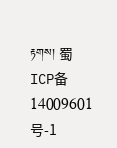རྟགས། 蜀ICP备14009601号-1